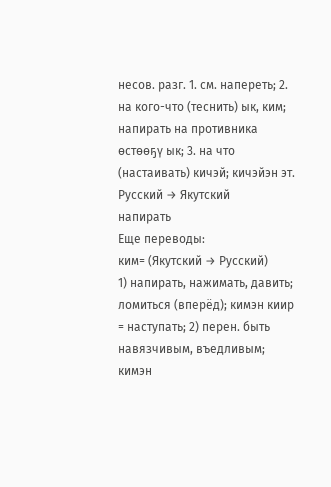несов. разг. 1. см. напереть; 2. на кого-что (теснить) ык, ким; напирать на противника өстөөҕү ык; 3. на что (настаивать) кичэй; кичэйэн эт.
Русский → Якутский
напирать
Еще переводы:
ким= (Якутский → Русский)
1) напирать, нажимать, давить; ломиться (вперёд); кимэн киир = наступать; 2) перен. быть навязчивым, въедливым; кимэн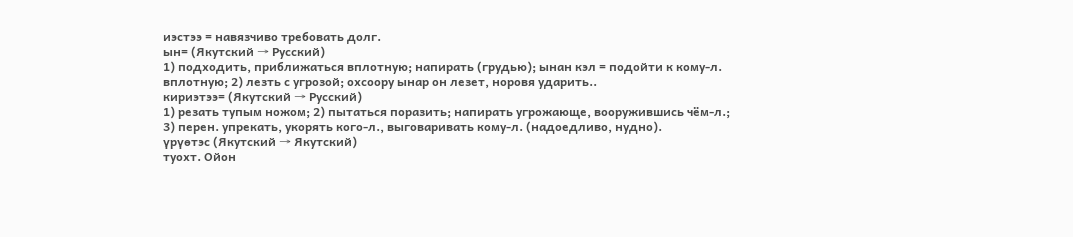иэстээ = навязчиво требовать долг.
ын= (Якутский → Русский)
1) подходить, приближаться вплотную; напирать (грудью); ынан кэл = подойти к кому-л. вплотную; 2) лезть с угрозой; охсоору ынар он лезет, норовя ударить..
кириэтээ= (Якутский → Русский)
1) резать тупым ножом; 2) пытаться поразить; напирать угрожающе, вооружившись чём-л.; 3) перен. упрекать, укорять кого-л., выговаривать кому-л. (надоедливо, нудно).
үрүөтэс (Якутский → Якутский)
туохт. Ойон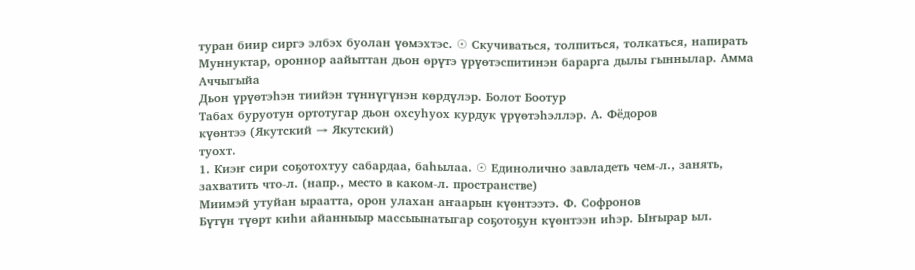туран биир сиргэ элбэх буолан үөмэхтэс. ☉ Скучиваться, толпиться, толкаться, напирать
Муннуктар, ороннор аайыттан дьон өрүтэ үрүөтэспитинэн барарга дылы гыннылар. Амма Аччыгыйа
Дьон үрүөтэһэн тиийэн түннүгүнэн көрдүлэр. Болот Боотур
Табах буруотун ортотугар дьон охсуһуох курдук үрүөтэһэллэр. А. Фёдоров
күөнтээ (Якутский → Якутский)
туохт.
1. Киэҥ сири соҕотохтуу сабардаа, баһылаа. ☉ Единолично завладеть чем-л., занять, захватить что-л. (напр., место в каком-л. пространстве)
Миимэй утуйан ыраатта, орон улахан аҥаарын күөнтээтэ. Ф. Софронов
Бүтүн түөрт киһи айанныыр массыынатыгар соҕотоҕун күөнтээн иһэр. Ыҥырар ыл.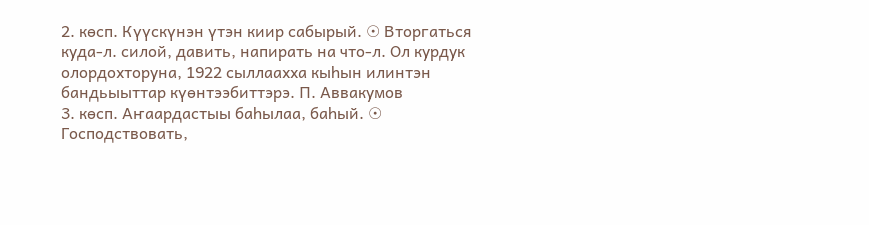2. көсп. Күүскүнэн үтэн киир сабырый. ☉ Вторгаться куда-л. силой, давить, напирать на что-л. Ол курдук олордохторуна, 1922 сыллаахха кыһын илинтэн бандьыыттар күөнтээбиттэрэ. П. Аввакумов
3. көсп. Аҥаардастыы баһылаа, баһый. ☉ Господствовать,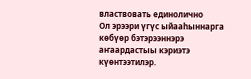властвовать единолично
Ол эрээри үгүс ыйааһыннарга көбүөр бэтэрээннэрэ аҥаардастыы кэриэтэ күөнтээтилэр.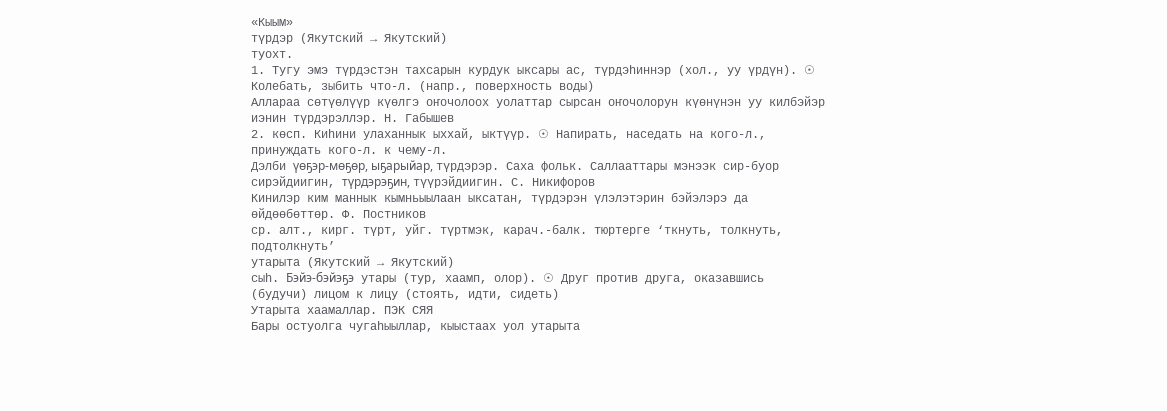«Кыым»
түрдэр (Якутский → Якутский)
туохт.
1. Тугу эмэ түрдэстэн тахсарын курдук ыксары ас, түрдэһиннэр (хол., уу үрдүн). ☉ Колебать, зыбить что-л. (напр., поверхность воды)
Аллараа сөтүөлүүр күөлгэ оҥочолоох уолаттар сырсан оҥочолорун күөнүнэн уу килбэйэр иэнин түрдэрэллэр. Н. Габышев
2. көсп. Киһини улаханнык ыххай, ыктүүр. ☉ Напирать, наседать на кого-л., принуждать кого-л. к чему-л.
Дэлби үөҕэр-мөҕөр, ыҕарыйар, түрдэрэр. Саха фольк. Саллааттары мэнээк сир-буор сирэйдиигин, түрдэрэҕин, түүрэйдиигин. С. Никифоров
Кинилэр ким маннык кымньыылаан ыксатан, түрдэрэн үлэлэтэрин бэйэлэрэ да өйдөөбөттөр. Ф. Постников
ср. алт., кирг. түрт, уйг. түртмэк, карач.-балк. тюртерге ‘ткнуть, толкнуть, подтолкнуть’
утарыта (Якутский → Якутский)
сыһ. Бэйэ-бэйэҕэ утары (тур, хаамп, олор). ☉ Друг против друга, оказавшись (будучи) лицом к лицу (стоять, идти, сидеть)
Утарыта хаамаллар. ПЭК СЯЯ
Бары остуолга чугаһыыллар, кыыстаах уол утарыта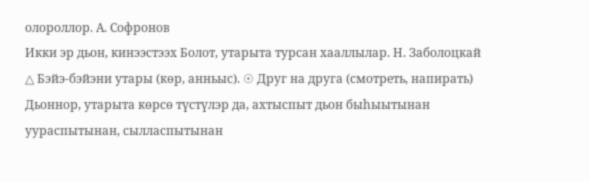олороллор. А. Софронов
Икки эр дьон, кинээстээх Болот, утарыта турсан хааллылар. Н. Заболоцкай
△ Бэйэ-бэйэни утары (көр, анньыс). ☉ Друг на друга (смотреть, напирать)
Дьоннор, утарыта көрсө түстүлэр да, ахтыспыт дьон быһыытынан уураспытынан, сылласпытынан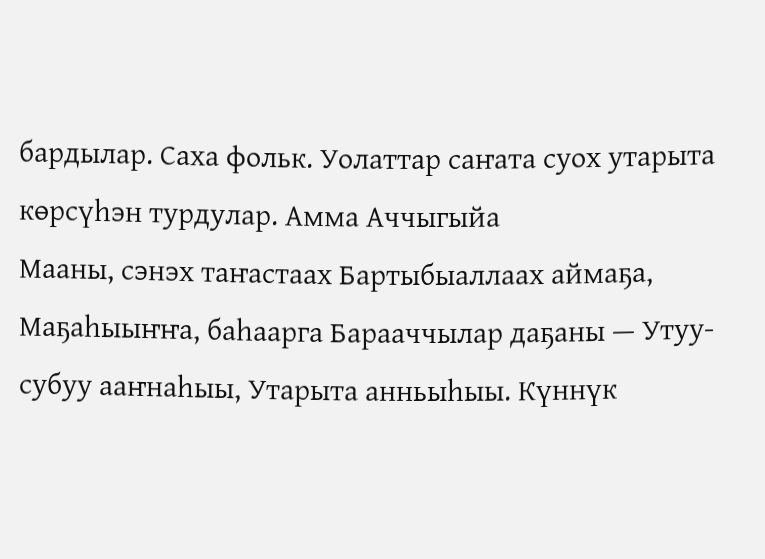бардылар. Саха фольк. Уолаттар саҥата суох утарыта көрсүһэн турдулар. Амма Аччыгыйа
Мааны, сэнэх таҥастаах Бартыбыаллаах аймаҕа, Маҕаһыыҥҥа, баһаарга Барааччылар даҕаны — Утуу-субуу ааҥнаһыы, Утарыта анньыһыы. Күннүк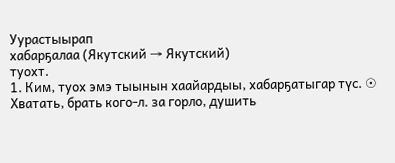Уурастыырап
хабарҕалаа (Якутский → Якутский)
туохт.
1. Ким, туох эмэ тыынын хаайардыы, хабарҕатыгар түс. ☉ Хватать, брать кого-л. за горло, душить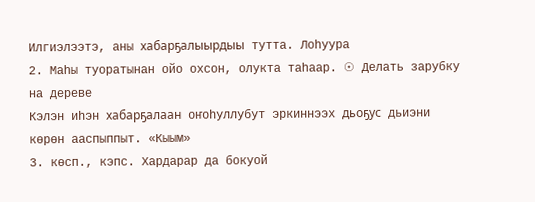Илгиэлээтэ, аны хабарҕалыырдыы тутта. Лоһуура
2. Маһы туоратынан ойо охсон, олукта таһаар. ☉ Делать зарубку на дереве
Кэлэн иһэн хабарҕалаан оҥоһуллубут эркиннээх дьоҕус дьиэни көрөн ааспыппыт. «Кыым»
3. көсп., кэпс. Хардарар да бокуой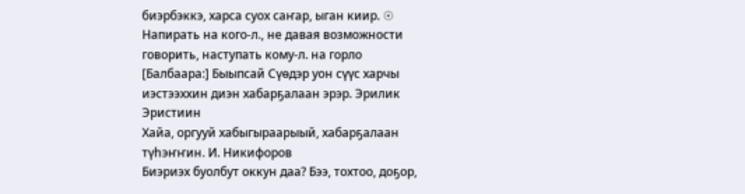биэрбэккэ, харса суох саҥар, ыган киир. ☉ Напирать на кого-л., не давая возможности говорить, наступать кому-л. на горло
[Балбаара:] Быыпсай Сүөдэр уон сүүс харчы иэстээххин диэн хабарҕалаан эрэр. Эрилик Эристиин
Хайа, оргууй хабыгыраарыый, хабарҕалаан түһэҥҥин. И. Никифоров
Биэриэх буолбут оккун даа? Бээ, тохтоо, доҕор,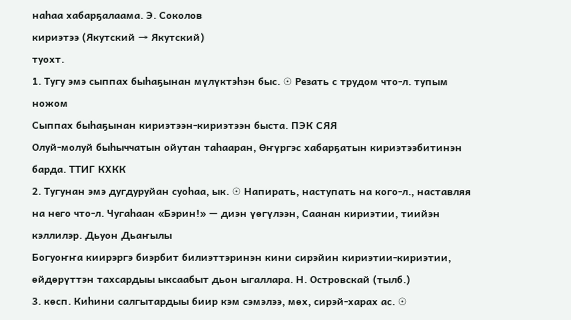наһаа хабарҕалаама. Э. Соколов
кириэтээ (Якутский → Якутский)
туохт.
1. Тугу эмэ сыппах быһаҕынан мүлүктэһэн быс. ☉ Резать с трудом что-л. тупым ножом
Сыппах быһаҕынан кириэтээн-кириэтээн быста. ПЭК СЯЯ
Олуй-молуй быһыччатын ойутан таһааран, Өҥүргэс хабарҕатын кириэтээбитинэн барда. ТТИГ КХКК
2. Тугунан эмэ дугдуруйан суоһаа, ык. ☉ Напирать, наступать на кого-л., наставляя на него что-л. Чугаһаан «Бэрин!» — диэн үөгүлээн, Саанан кириэтии, тиийэн кэллилэр. Дьуон Дьаҥылы
Богуоҥҥа киирэргэ биэрбит билиэттэринэн кини сирэйин кириэтии-кириэтии, өйдөрүттэн тахсардыы ыксаабыт дьон ыгаллара. Н. Островскай (тылб.)
3. көсп. Киһини салгытардыы биир кэм сэмэлээ, мөх, сирэй-харах ас. ☉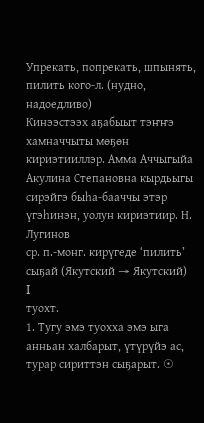Упрекать, попрекать, шпынять, пилить кого-л. (нудно, надоедливо)
Кинээстээх аҕабыыт тэҥҥэ хамначчыты мөҕөн кириэтииллэр. Амма Аччыгыйа
Акулина Степановна кырдьыгы сирэйгэ быһа-бааччы этэр үгэһинэн, уолун кириэтиир. Н. Лугинов
ср. п.-монг. кирүгеде ‘пилить’
сыҕай (Якутский → Якутский)
I
туохт.
1. Тугу эмэ туохха эмэ ыга анньан халбарыт, үтүрүйэ ас, турар сириттэн сыҕарыт. ☉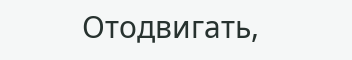Отодвигать,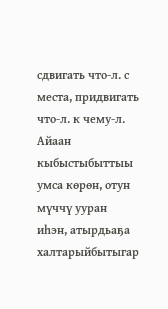сдвигать что-л. с места, придвигать что-л. к чему-л.
Айаан кыбыстыбыттыы умса көрөн, отун мүччү ууран иһэн, атырдьаҕа халтарыйбытыгар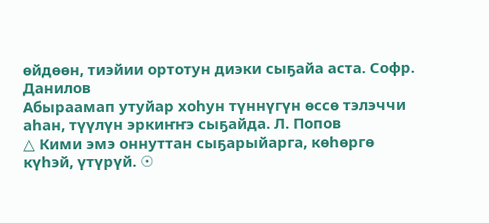өйдөөн, тиэйии ортотун диэки сыҕайа аста. Софр. Данилов
Абыраамап утуйар хоһун түннүгүн өссө тэлэччи аһан, түүлүн эркиҥҥэ сыҕайда. Л. Попов
△ Кими эмэ оннуттан сыҕарыйарга, көһөргө күһэй, үтүрүй. ☉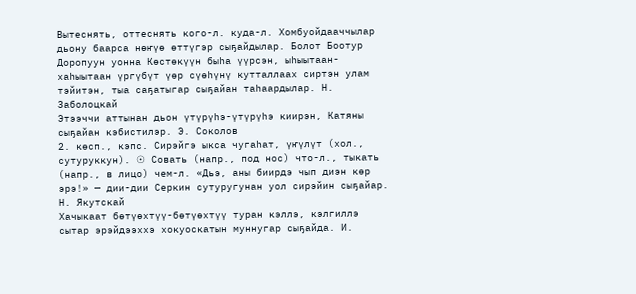Вытеснять, оттеснять кого-л. куда-л. Хомбуойдааччылар дьону баарса нөҥүө өттүгэр сыҕайдылар. Болот Боотур
Доропуун уонна Көстөкүүн быһа үүрсэн, ыһыытаан-хаһыытаан үргүбүт үөр сүөһүнү кутталлаах сиртэн улам тэйитэн, тыа саҕатыгар сыҕайан таһаардылар. Н. Заболоцкай
Этээччи аттынан дьон үтүрүһэ-үтүрүһэ киирэн, Катяны сыҕайан кэбистилэр. Э. Соколов
2. көсп., кэпс. Сирэйгэ ыкса чугаһат, үҥүлүт (хол., сутуруккун). ☉ Совать (напр., под нос) что-л., тыкать (напр., в лицо) чем-л. «Дьэ, аны биирдэ чып диэн көр эрэ!» — дии-дии Серкин сутуругунан уол сирэйин сыҕайар. Н. Якутскай
Хачыкаат бөтүөхтүү-бөтүөхтүү туран кэллэ, кэлгиллэ сытар эрэйдээххэ хокуоскатын муннугар сыҕайда. И.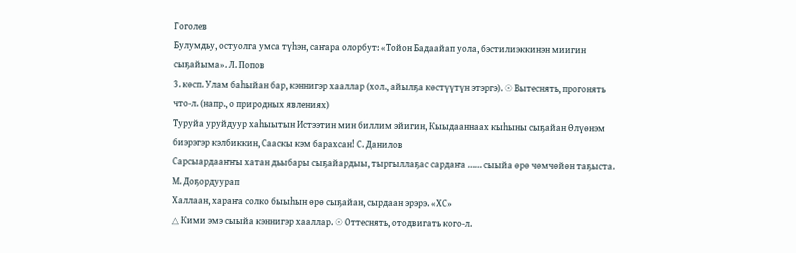Гоголев
Булумдьу, остуолга умса түһэн, саҥара олорбут: «Тойон Бадаайап уола, бэстилиэккинэн миигин сыҕайыма». Л. Попов
3. көсп. Улам баһыйан бар, кэннигэр хааллар (хол., айылҕа көстүүтүн этэргэ). ☉ Вытеснять, прогонять что-л. (напр., о природных явлениях)
Туруйа уруйдуур хаһыытын Истээтин мин биллим эйигин, Кыыдааннаах кыһыны сыҕайан Өлүөнэм биэрэгэр кэлбиккин, Сааскы кэм барахсан! С. Данилов
Сарсыардааҥҥы хатан дьыбары сыҕайардыы, тыргыллаҕас сардаҥа …… сыыйа өрө чөмчөйөн таҕыста. М. Доҕордуурап
Халлаан, хараҥа солко быыһын өрө сыҕайан, сырдаан эрэрэ. «ХС»
△ Кими эмэ сыыйа кэннигэр хааллар. ☉ Оттеснять, отодвигать кого-л.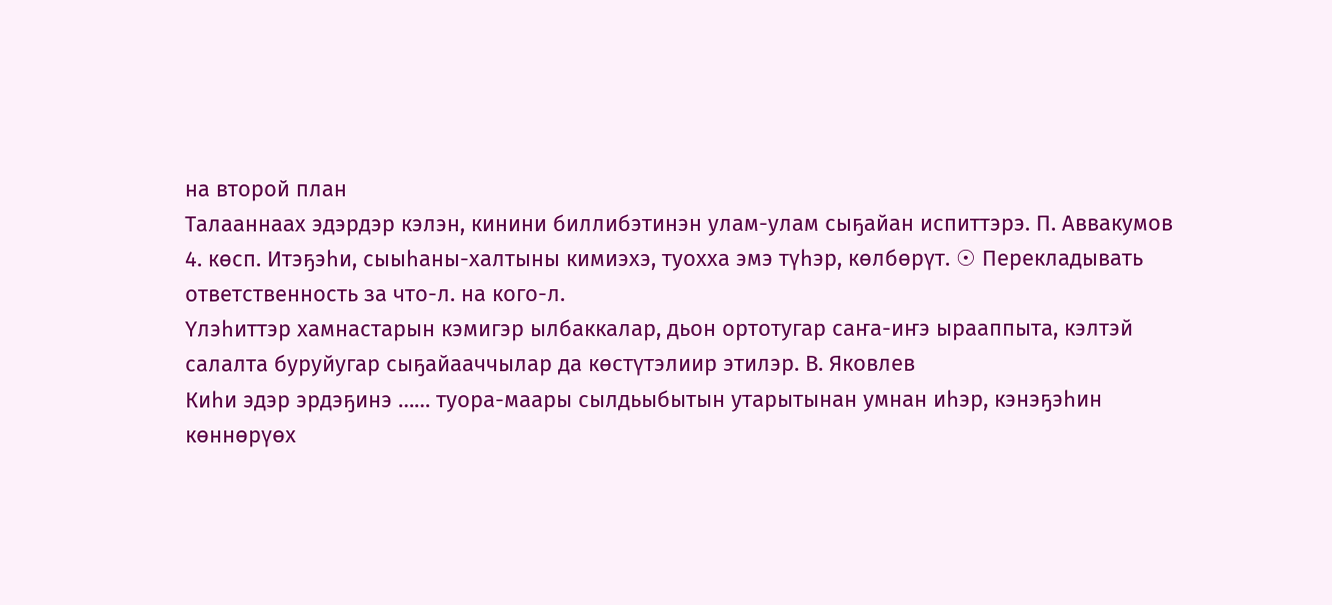на второй план
Талааннаах эдэрдэр кэлэн, кинини биллибэтинэн улам-улам сыҕайан испиттэрэ. П. Аввакумов
4. көсп. Итэҕэһи, сыыһаны-халтыны кимиэхэ, туохха эмэ түһэр, көлбөрүт. ☉ Перекладывать ответственность за что-л. на кого-л.
Үлэһиттэр хамнастарын кэмигэр ылбаккалар, дьон ортотугар саҥа-иҥэ ырааппыта, кэлтэй салалта буруйугар сыҕайааччылар да көстүтэлиир этилэр. В. Яковлев
Киһи эдэр эрдэҕинэ …… туора-маары сылдьыбытын утарытынан умнан иһэр, кэнэҕэһин көннөрүөх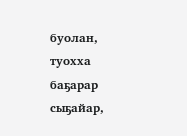буолан, туохха баҕарар сыҕайар,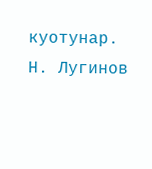куотунар. Н. Лугинов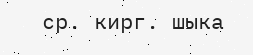ср. кирг. шыка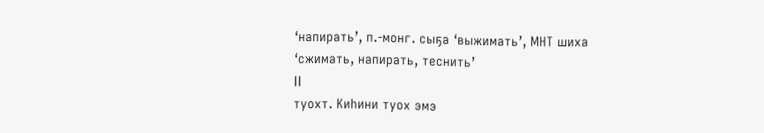‘напирать’, п.-монг. сыҕа ‘выжимать’, МНТ шиха ‘сжимать, напирать, теснить’
II
туохт. Киһини туох эмэ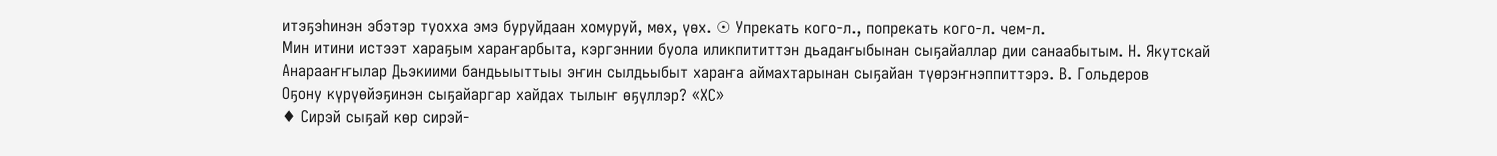итэҕэһинэн эбэтэр туохха эмэ буруйдаан хомуруй, мөх, үөх. ☉ Упрекать кого-л., попрекать кого-л. чем-л.
Мин итини истээт хараҕым хараҥарбыта, кэргэннии буола иликпититтэн дьадаҥыбынан сыҕайаллар дии санаабытым. Н. Якутскай
Анарааҥҥылар Дьэкиими бандьыыттыы эҥин сылдьыбыт хараҥа аймахтарынан сыҕайан түөрэҥнэппиттэрэ. В. Гольдеров
Оҕону күрүөйэҕинэн сыҕайаргар хайдах тылыҥ өҕүллэр? «ХС»
♦ Сирэй сыҕай көр сирэй-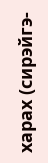харах (сирэйгэ-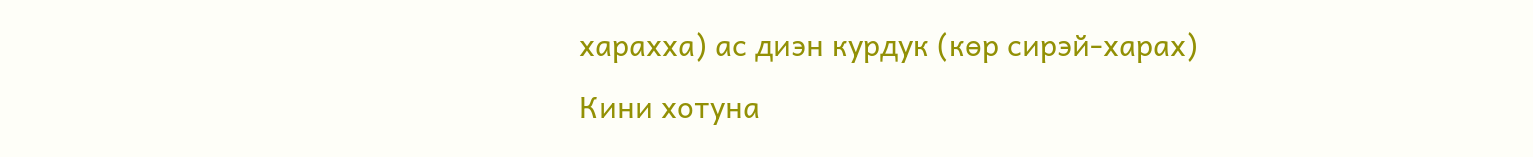харахха) ас диэн курдук (көр сирэй-харах)
Кини хотуна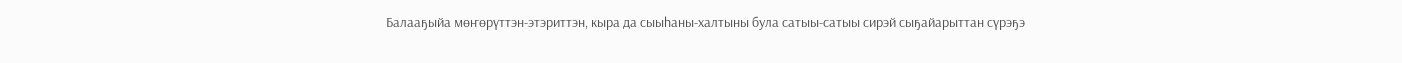Балааҕыйа мөҥөрүттэн-этэриттэн, кыра да сыыһаны-халтыны була сатыы-сатыы сирэй сыҕайарыттан сүрэҕэ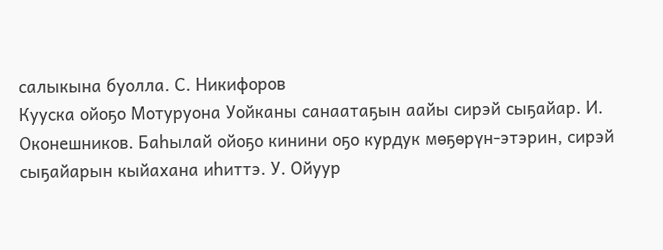салыкына буолла. С. Никифоров
Кууска ойоҕо Мотуруона Уойканы санаатаҕын аайы сирэй сыҕайар. И. Оконешников. Баһылай ойоҕо кинини оҕо курдук мөҕөрүн-этэрин, сирэй сыҕайарын кыйахана иһиттэ. У. Ойуур